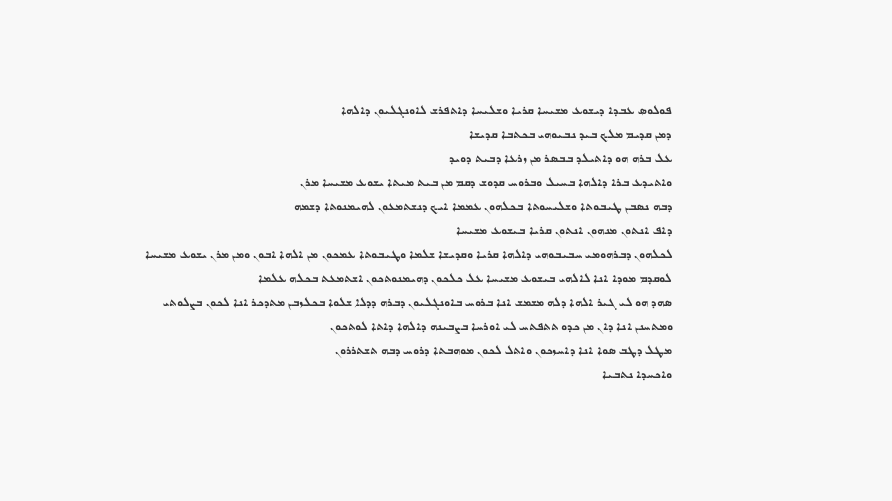ܦܘܠܘܤ ܥܒܕܐ ܕܝܫܘܥ ܡܫܝܚܐ ܩܪܝܐ ܘܫܠܝܚܐ ܕܐܬܦܪܫ ܠܐܘܢܓܠܝܘܢ ܕܐܠܗܐ
ܕܡܢ ܩܕܝܡ ܡܠܟ ܒܝܕ ܢܒܝܘܗܝ ܒܟܬܒܐ ܩܕܝܫܐ
ܥܠ ܒܪܗ ܗܘ ܕܐܬܝܠܕ ܒܒܤܪ ܡܢ ܙܪܥܐ ܕܒܝܬ ܕܘܝܕ
ܘܐܬܝܕܥ ܒܪܐ ܕܐܠܗܐ ܒܚܝܠ ܘܒܪܘܚ ܩܕܘܫ ܕܩܡ ܡܢ ܒܝܬ ܡܝܬܐ ܝܫܘܥ ܡܫܝܚܐ ܡܪܢ
ܕܒܗ ܢܤܒܢ ܛܝܒܘܬܐ ܘܫܠܝܚܘܬܐ ܒܟܠܗܘܢ ܥܡܡܐ ܐܝܟ ܕܢܫܬܡܥܘܢ ܠܗܝܡܢܘܬܐ ܕܫܡܗ
ܕܐܦ ܐܢܬܘܢ ܡܢܗܘܢ ܐܢܬܘܢ ܩܪܝܐ ܒܝܫܘܥ ܡܫܝܚܐ
ܠܟܠܗܘܢ ܕܒܪܗܘܡܝ ܚܒܝܒܘܗܝ ܕܐܠܗܐ ܩܪܝܐ ܘܩܕܝܫܐ ܫܠܡܐ ܘܛܝܒܘܬܐ ܥܡܟܘܢ ܡܢ ܐܠܗܐ ܐܒܘܢ ܘܡܢ ܡܪܢ ܝܫܘܥ ܡܫܝܚܐ
ܠܘܩܕܡ ܡܘܕܐ ܐܢܐ ܠܐܠܗܝ ܒܝܫܘܥ ܡܫܝܚܐ ܥܠ ܟܠܟܘܢ ܕܗܝܡܢܘܬܟܘܢ ܐܫܬܡܥܬ ܒܟܠܗ ܥܠܡܐ
ܤܗܕ ܗܘ ܠܝ ܓܝܪ ܐܠܗܐ ܕܠܗ ܡܫܡܫ ܐܢܐ ܒܪܘܚ ܒܐܘܢܓܠܝܘܢ ܕܒܪܗ ܕܕܠܐ ܫܠܘܐ ܒܟܠܙܒܢ ܡܬܕܟܪ ܐܢܐ ܠܟܘܢ ܒܨܠܘܬܝ
ܘܡܬܚܢܢ ܐܢܐ ܕܐܢ ܡܢ ܟܕܘ ܬܬܦܬܚ ܠܝ ܐܘܪܚܐ ܒܨܒܝܢܗ ܕܐܠܗܐ ܕܐܬܐ ܠܘܬܟܘܢ
ܡܛܠ ܕܛܒ ܤܘܐ ܐܢܐ ܕܐܚܙܟܘܢ ܘܐܬܠ ܠܟܘܢ ܡܘܗܒܬܐ ܕܪܘܚ ܕܒܗ ܬܫܬܪܪܘܢ
ܘܐܟܚܕܐ ܢܬܒܝܐ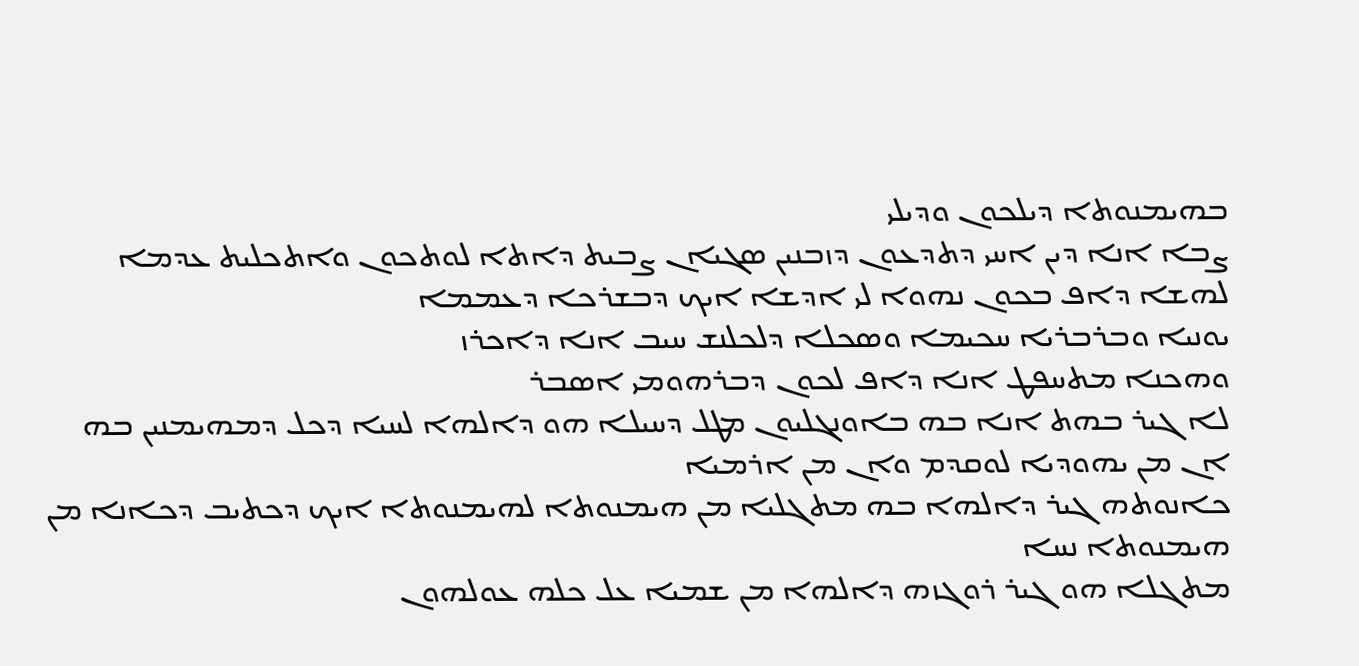ܒܗܝܡܢܘܬܐ ܕܝܠܟܘܢ ܘܕܝܠܝ
ܨܒܐ ܐܢܐ ܕܝܢ ܐܚܝ ܕܬܕܥܘܢ ܕܙܒܢܝܢ ܤܓܝܐܢ ܨܒܝܬ ܕܐܬܐ ܠܘܬܟܘܢ ܘܐܬܟܠܝܬ ܥܕܡܐ ܠܗܫܐ ܕܐܦ ܒܟܘܢ ܢܗܘܐ ܠܝ ܐܕܫܐ ܐܝܟ ܕܒܫܪܟܐ ܕܥܡܡܐ
ܝܘܢܝܐ ܘܒܪܒܪܝܐ ܚܟܝܡܐ ܘܤܟܠܐ ܕܠܟܠܢܫ ܚܝܒ ܐܢܐ ܕܐܟܪܙ
ܘܗܟܢܐ ܡܬܚܦܛ ܐܢܐ ܕܐܦ ܠܟܘܢ ܕܒܪܗܘܡܝ ܐܤܒܪ
ܠܐ ܓܝܪ ܒܗܬ ܐܢܐ ܒܗ ܒܐܘܢܓܠܝܘܢ ܡܛܠ ܕܚܝܠܐ ܗܘ ܕܐܠܗܐ ܠܚܝܐ ܕܟܠ ܕܡܗܝܡܢܝܢ ܒܗ ܐܢ ܡܢ ܝܗܘܕܝܐ ܠܘܩܕܡ ܘܐܢ ܡܢ ܐܪܡܝܐ
ܟܐܢܘܬܗ ܓܝܪ ܕܐܠܗܐ ܒܗ ܡܬܓܠܝܐ ܡܢ ܗܝܡܢܘܬܐ ܠܗܝܡܢܘܬܐ ܐܝܟ ܕܟܬܝܒ ܕܟܐܢܐ ܡܢ ܗܝܡܢܘܬܐ ܢܚܐ
ܡܬܓܠܐ ܗܘ ܓܝܪ ܪܘܓܙܗ ܕܐܠܗܐ ܡܢ ܫܡܝܐ ܥܠ ܟܠܗ ܥܘܠܗܘܢ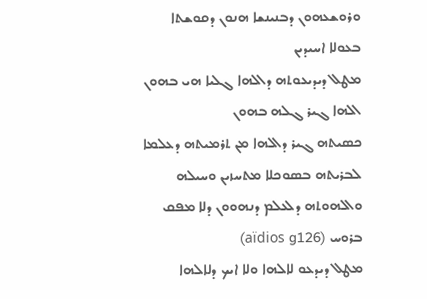ܘܪܘܫܥܗܘܢ ܕܒܢܝܢܫܐ ܗܢܘܢ ܕܩܘܫܬܐ ܒܥܘܠܐ ܐܚܝܕܝܢ
ܡܛܠ ܕܝܕܝܥܘܬܗ ܕܐܠܗܐ ܓܠܝܐ ܗܝ ܒܗܘܢ ܐܠܗܐ ܓܝܪ ܓܠܗ ܒܗܘܢ
ܟܤܝܬܗ ܓܝܪ ܕܐܠܗܐ ܡܢ ܬܪܡܝܬܗ ܕܥܠܡܐ ܠܒܪܝܬܗ ܒܤܘܟܠܐ ܡܬܚܙܝܢ ܘܚܝܠܗ ܘܐܠܗܘܬܗ ܕܠܥܠܡ ܕܢܗܘܘܢ ܕܠܐ ܡܦܩ ܒܪܘܚ (aïdios g126)
ܡܛܠ ܕܝܕܥܘ ܠܐܠܗܐ ܘܠܐ ܐܝܟ ܕܠܐܠܗܐ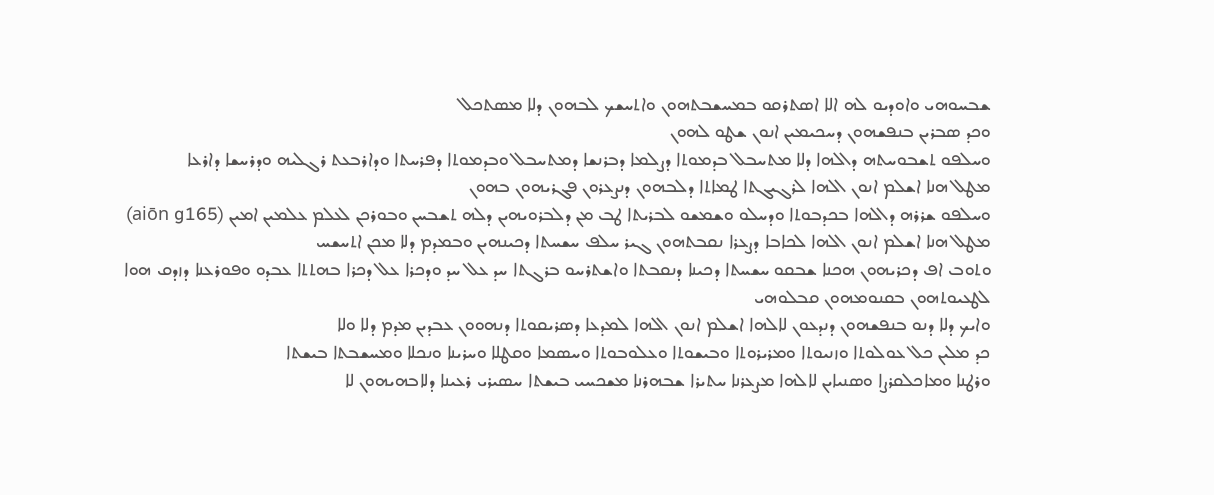ܫܒܚܘܗܝ ܘܐܘܕܝܘ ܠܗ ܐܠܐ ܐܤܬܪܩܘ ܒܡܚܫܒܬܗܘܢ ܘܐܬܚܫܟ ܠܒܗܘܢ ܕܠܐ ܡܤܬܟܠ
ܘܟܕ ܤܒܪܝܢ ܒܢܦܫܗܘܢ ܕܚܟܝܡܝܢ ܐܢܘܢ ܫܛܘ ܠܗܘܢ
ܘܚܠܦܘ ܬܫܒܘܚܬܗ ܕܐܠܗܐ ܕܠܐ ܡܬܚܒܠ ܒܕܡܘܬܐ ܕܨܠܡܐ ܕܒܪܢܫܐ ܕܡܬܚܒܠ ܘܒܕܡܘܬܐ ܕܦܪܚܬܐ ܘܕܐܪܒܥܬ ܪܓܠܝܗ ܘܕܪܚܫܐ ܕܐܪܥܐ
ܡܛܠ ܗܢܐ ܐܫܠܡ ܐܢܘܢ ܐܠܗܐ ܠܪܓܝܓܬܐ ܛܡܐܬܐ ܕܠܒܗܘܢ ܕܢܨܥܪܘܢ ܦܓܪܝܗܘܢ ܒܗܘܢ
ܘܚܠܦܘ ܫܪܪܗ ܕܐܠܗܐ ܒܟܕܒܘܬܐ ܘܕܚܠܘ ܘܫܡܫܘ ܠܒܪܝܬܐ ܛܒ ܡܢ ܕܠܒܪܘܝܗܝܢ ܕܠܗ ܬܫܒܚܢ ܘܒܘܪܟܢ ܠܥܠܡ ܥܠܡܝܢ ܐܡܝܢ (aiōn g165)
ܡܛܠ ܗܢܐ ܐܫܠܡ ܐܢܘܢ ܐܠܗܐ ܠܟܐܒܐ ܕܨܥܪܐ ܢܩܒܬܗܘܢ ܓܝܪ ܚܠܦ ܚܫܚܬܐ ܕܟܝܢܗܝܢ ܘܒܡܕܡ ܕܠܐ ܡܟܢ ܐܬܚܫܚ
ܘܬܘܒ ܐܦ ܕܟܪܝܗܘܢ ܗܟܢܐ ܫܒܩܘ ܚܫܚܬܐ ܕܟܝܢܐ ܕܢܩܒܬܐ ܘܐܫܬܪܚܘ ܒܪܓܬܐ ܚܕ ܥܠ ܚܕ ܘܕܟܪܐ ܥܠ ܕܟܪܐ ܒܗܬܬܐ ܥܒܕܘ ܘܦܘܪܥܢܐ ܕܙܕܩ ܗܘܐ ܠܛܥܝܘܬܗܘܢ ܒܩܢܘܡܗܘܢ ܩܒܠܘܗܝ
ܘܐܝܟ ܕܠܐ ܕܢܘ ܒܢܦܫܗܘܢ ܕܢܕܥܘܢ ܠܐܠܗܐ ܐܫܠܡ ܐܢܘܢ ܐܠܗܐ ܠܡܕܥܐ ܕܤܪܝܩܘܬܐ ܕܢܗܘܘܢ ܥܒܕܝܢ ܡܕܡ ܕܠܐ ܘܠܐ
ܟܕ ܡܠܝܢ ܟܠ ܥܘܠܘܬܐ ܘܙܢܝܘܬܐ ܘܡܪܝܪܘܬܐ ܘܒܝܫܘܬܐ ܘܥܠܘܒܘܬܐ ܘܚܤܡܐ ܘܩܛܠܐ ܘܚܪܝܢܐ ܘܢܟܠܐ ܘܡܚܫܒܬܐ ܒܝܫܬܐ
ܘܪܛܢܐ ܘܡܐܟܠܩܪܨܐ ܘܤܢܝܐܝܢ ܠܐܠܗܐ ܡܨܥܪܢܐ ܚܬܝܪܐ ܫܒܗܪܢܐ ܡܫܟܚܝ ܒܝܫܬܐ ܚܤܝܪܝ ܪܥܝܢܐ ܕܠܐܒܗܝܗܘܢ ܠܐ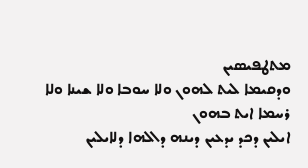ܡܬܛܦܝܤܝܢ
ܘܕܩܝܡܐ ܠܝܬ ܠܗܘܢ ܘܠܐ ܚܘܒܐ ܘܠܐ ܫܝܢܐ ܘܠܐ ܪܚܡܐ ܐܝܬ ܒܗܘܢ
ܐܝܠܝܢ ܕܟܕ ܝܕܥܝܢ ܕܝܢܗ ܕܐܠܗܐ ܕܠܐܝܠܝܢ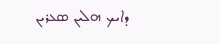ܕܐܝܟ ܗܠܝܢ ܤܥܪܝܢ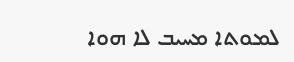ܠܡܘܬܐ ܡܚܝܒ ܠܐ ܗܘܐ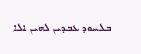ܒܠܚܘܕ ܥܒܕܝܢ ܠܗܝܢ ܐܠܐ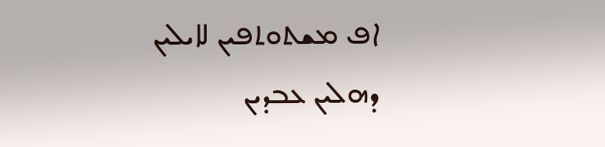ܐܦ ܡܫܬܘܬܦܝܢ ܠܐܝܠܝܢ ܕܗܠܝܢ ܥܒܕܝܢ